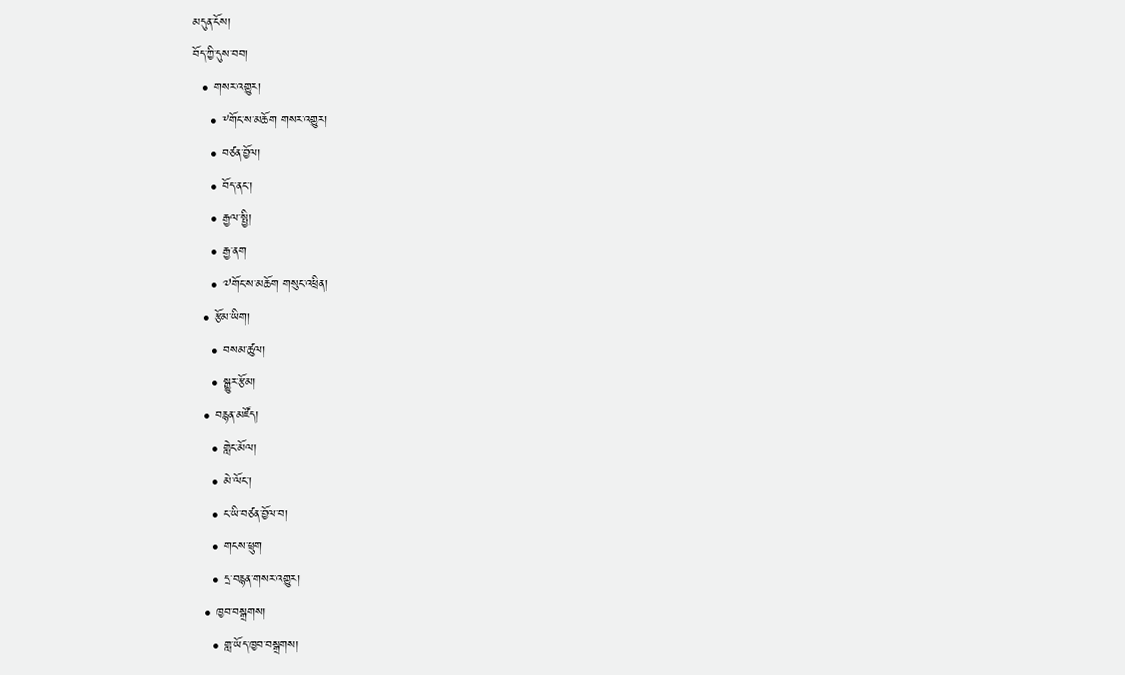མདུན་ངོས།
བོད་ཀྱི་དུས་བབ།
  • གསར་འགྱུར།
    • ༸གོང་ས་མཆོག གསར་འགྱུར།
    • བཙན་བྱོལ།
    • བོད་ནང་།
    • རྒྱལ་སྤྱི།
    • རྒྱ་ནག
    • ༧གོང་ས་མཆོག གསུང་འཕྲིན།
  • རྩོམ་ཡིག།
    • བསམ་ཚུལ།
    • སྒྱུར་རྩོམ།
  • བརྙན་མཛོད།
    • གླེང་མོལ།
    • མེ་ལོང་།
    • ང་ཡི་བཙན་བྱོལ་བ།
    • གངས་ཕྲུག
    • དྲ་བརྙན་གསར་འགྱུར།
  • ཁྱབ་བསྒྲགས།
    • གླ་ཡོད་ཁྱབ་བསྒྲགས།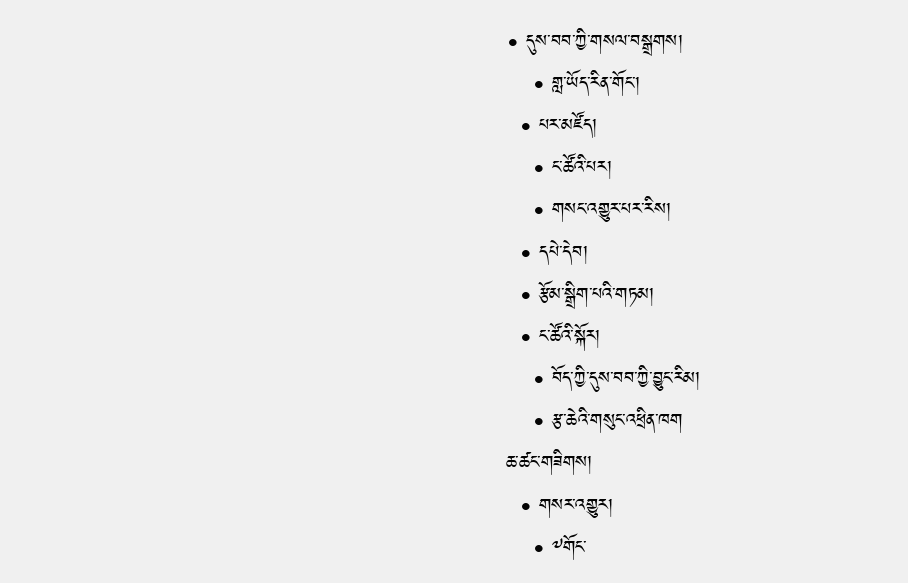• དུས་བབ་ཀྱི་གསལ་བསྒྲགས།
    • གླ་ཡོད་རིན་གོང་།
  • པར་མཛོད།
    • ང་ཚོའི་པར།
    • གསང་འགྱུར་པར་རིས།
  • དཔེ་དེབ།
  • རྩོམ་སྒྲིག་པའི་གཏམ།
  • ང་ཚོའི་སྐོར།
    • བོད་ཀྱི་དུས་བབ་ཀྱི་བྱུང་རིམ།
    • རྩ་ཆེའི་གསུང་འཕྲིན་ཁག
ཆ་ཚང་གཟིགས།
  • གསར་འགྱུར།
    • ༸གོང་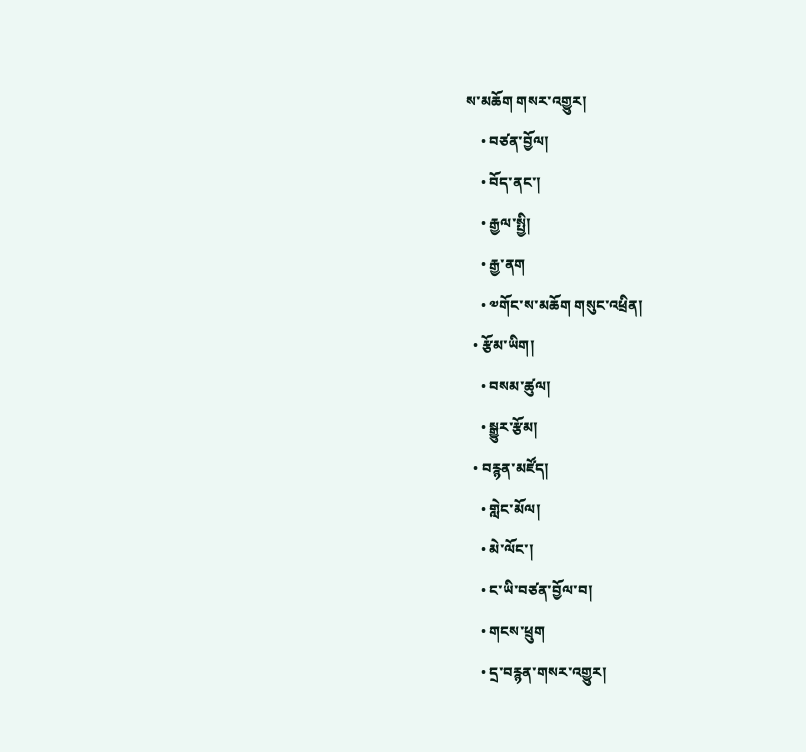ས་མཆོག གསར་འགྱུར།
    • བཙན་བྱོལ།
    • བོད་ནང་།
    • རྒྱལ་སྤྱི།
    • རྒྱ་ནག
    • ༧གོང་ས་མཆོག གསུང་འཕྲིན།
  • རྩོམ་ཡིག།
    • བསམ་ཚུལ།
    • སྒྱུར་རྩོམ།
  • བརྙན་མཛོད།
    • གླེང་མོལ།
    • མེ་ལོང་།
    • ང་ཡི་བཙན་བྱོལ་བ།
    • གངས་ཕྲུག
    • དྲ་བརྙན་གསར་འགྱུར།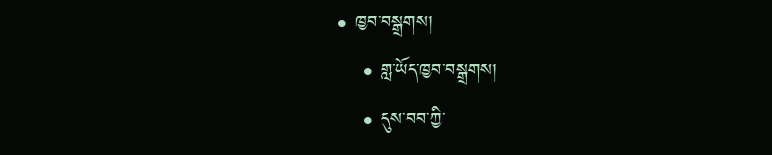• ཁྱབ་བསྒྲགས།
    • གླ་ཡོད་ཁྱབ་བསྒྲགས།
    • དུས་བབ་ཀྱི་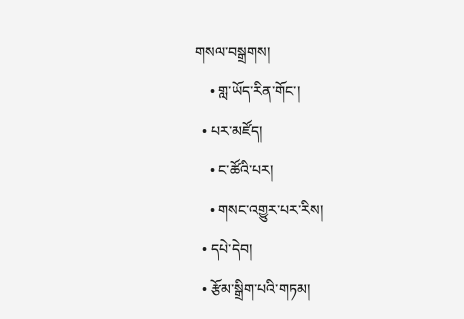གསལ་བསྒྲགས།
    • གླ་ཡོད་རིན་གོང་།
  • པར་མཛོད།
    • ང་ཚོའི་པར།
    • གསང་འགྱུར་པར་རིས།
  • དཔེ་དེབ།
  • རྩོམ་སྒྲིག་པའི་གཏམ།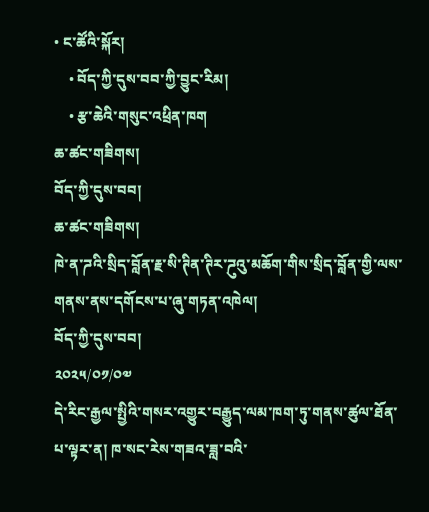• ང་ཚོའི་སྐོར།
    • བོད་ཀྱི་དུས་བབ་ཀྱི་བྱུང་རིམ།
    • རྩ་ཆེའི་གསུང་འཕྲིན་ཁག
ཆ་ཚང་གཟིགས།
བོད་ཀྱི་དུས་བབ།
ཆ་ཚང་གཟིགས།
ཁེ་ན་ཌའི་སྲིད་བློན་རྗ་སི་ཊིན་ཊིར་ཌུའུ་མཆོག་གིས་སྲིད་བློན་གྱི་ལས་གནས་ནས་དགོངས་པ་ཞུ་གཏན་འཁེལ།
བོད་ཀྱི་དུས་བབ།
༢༠༢༥/༠༡/༠༧
དེ་རིང་རྒྱལ་སྤྱིའི་གསར་འགྱུར་བརྒྱུད་ལམ་ཁག་ཏུ་གནས་ཚུལ་ཐོན་པ་ལྟར་ན། ཁ་སང་རེས་གཟའ་ཟླ་བའི་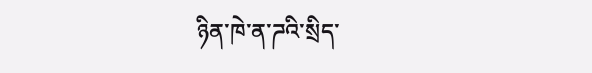ཉིན་ཁེ་ན་ཌའི་སྲིད་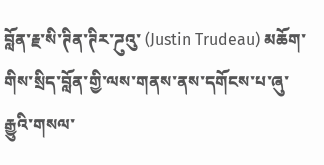བློན་རྗ་སི་ཊིན་ཊིར་ཌུའུ་ (Justin Trudeau) མཆོག་གིས་སྲིད་བློན་གྱི་ལས་གནས་ནས་དགོངས་པ་ཞུ་རྒྱུའི་གསལ་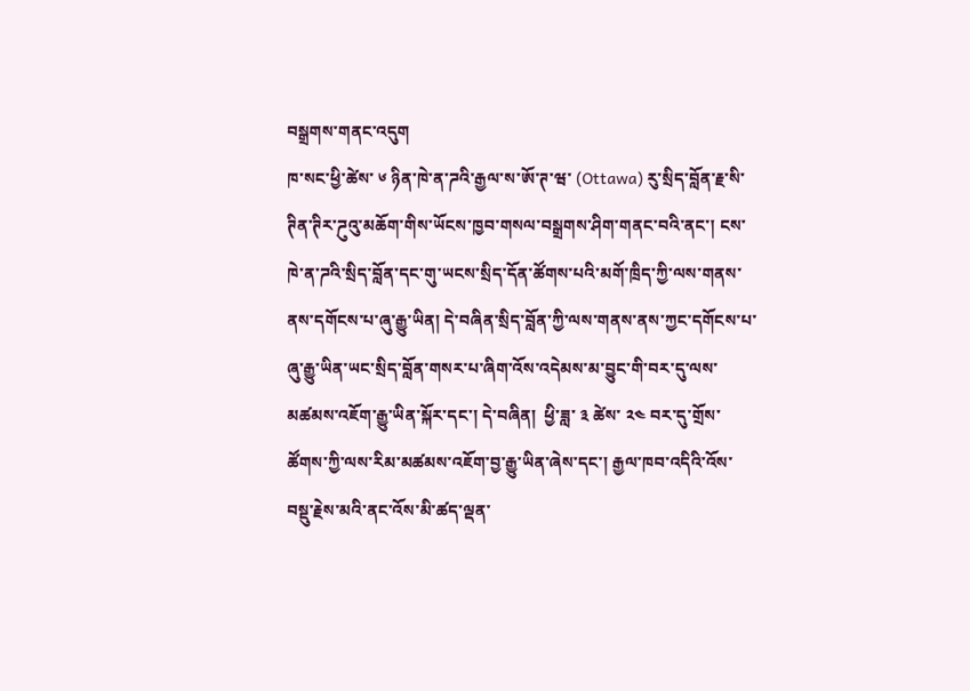བསྒྲགས་གནང་འདུག
ཁ་སང་ཕྱི་ཚེས་ ༦ ཉིན་ཁེ་ན་ཌའི་རྒྱལ་ས་ཨོ་ཊ་ཝ་ (Ottawa) རུ་སྲིད་བློན་རྗ་སི་ཊིན་ཊིར་ཌུའུ་མཆོག་གིས་ཡོངས་ཁྱབ་གསལ་བསྒྲགས་ཤིག་གནང་བའི་ནང་། ངས་ཁེ་ན་ཌའི་སྲིད་བློན་དང་གུ་ཡངས་སྲིད་དོན་ཚོགས་པའི་མགོ་ཁྲིད་ཀྱི་ལས་གནས་ནས་དགོངས་པ་ཞུ་རྒྱུ་ཡིན། དེ་བཞིན་སྲིད་བློན་ཀྱི་ལས་གནས་ནས་ཀྱང་དགོངས་པ་ཞུ་རྒྱུ་ཡིན་ཡང་སྲིད་བློན་གསར་པ་ཞིག་འོས་འདེམས་མ་བྱུང་གི་བར་དུ་ལས་མཚམས་འཇོག་རྒྱུ་ཡིན་སྐོར་དང་། དེ་བཞིན།  ཕྱི་ཟླ་ ༣ ཚེས་ ༢༤ བར་དུ་གྲོས་ཚོགས་ཀྱི་ལས་རིམ་མཚམས་འཇོག་བྱ་རྒྱུ་ཡིན་ཞེས་དང་། རྒྱལ་ཁབ་འདིའི་འོས་བསྡུ་རྗེས་མའི་ནང་འོས་མི་ཚད་ལྡན་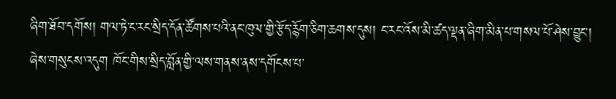ཞིག་ཐོབ་དགོས། གལ་ཏེ་ང་རང་སྲིད་དོན་ཚོགས་པའི་ནང་ཁུལ་གྱི་རྩོད་རྙོག་ཅིག་ཆགས་དུས། ང་རང་འོས་མི་ཚད་ལྡན་ཞིག་མིན་པ་གསལ་པོ་ཤེས་བྱུང་། ཞེས་གསུངས་འདུག ཁོང་གིས་སྲིད་བློན་གྱི་ལས་གནས་ནས་དགོངས་པ་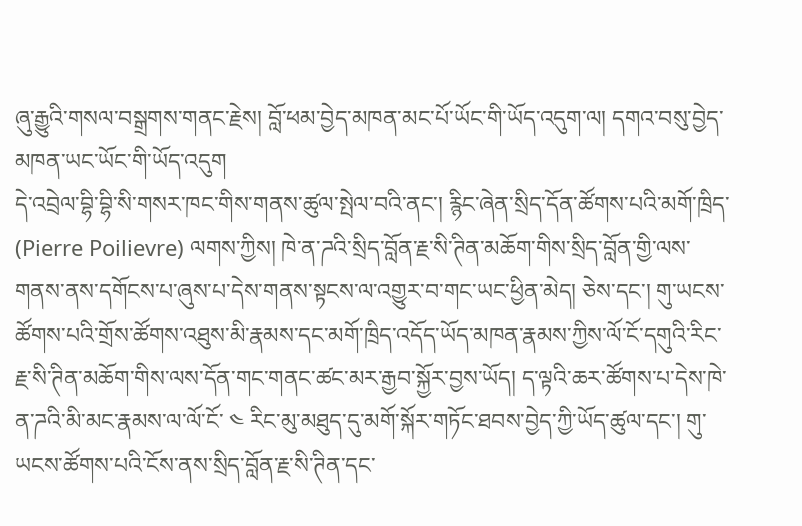ཞུ་རྒྱུའི་གསལ་བསྒྲགས་གནང་རྗེས། བློ་ཕམ་བྱེད་མཁན་མང་པོ་ཡོང་གི་ཡོད་འདུག་ལ། དགའ་བསུ་བྱེད་མཁན་ཡང་ཡོང་གི་ཡོད་འདུག
དེ་འབྲེལ་བྷི་བྷི་སི་གསར་ཁང་གིས་གནས་ཚུལ་སྤེལ་བའི་ནང་། རྙིང་ཞེན་སྲིད་དོན་ཚོགས་པའི་མགོ་ཁྲིད་ (Pierre Poilievre) ལགས་ཀྱིས། ཁེ་ན་ཌའི་སྲིད་བློན་རྗ་སི་ཊིན་མཆོག་གིས་སྲིད་བློན་གྱི་ལས་གནས་ནས་དགོངས་པ་ཞུས་པ་དེས་གནས་སྟངས་ལ་འགྱུར་བ་གང་ཡང་ཕྱིན་མེད། ཅེས་དང་། གུ་ཡངས་ཚོགས་པའི་གྲོས་ཚོགས་འཐུས་མི་རྣམས་དང་མགོ་ཁྲིད་འདོད་ཡོད་མཁན་རྣམས་ཀྱིས་ལོ་ངོ་དགུའི་རིང་རྗ་སི་ཊིན་མཆོག་གིས་ལས་དོན་གང་གནང་ཚང་མར་རྒྱབ་སྐྱོར་བྱས་ཡོད། ད་ལྟའི་ཆར་ཚོགས་པ་དེས་ཁེ་ན་ཌའི་མི་མང་རྣམས་ལ་ལོ་ངོ་ ༤ རིང་མུ་མཐུད་དུ་མགོ་སྐོར་གཏོང་ཐབས་བྱེད་ཀྱི་ཡོད་ཚུལ་དང་། གུ་ཡངས་ཚོགས་པའི་ངོས་ནས་སྲིད་བློན་རྗ་སི་ཊིན་དང་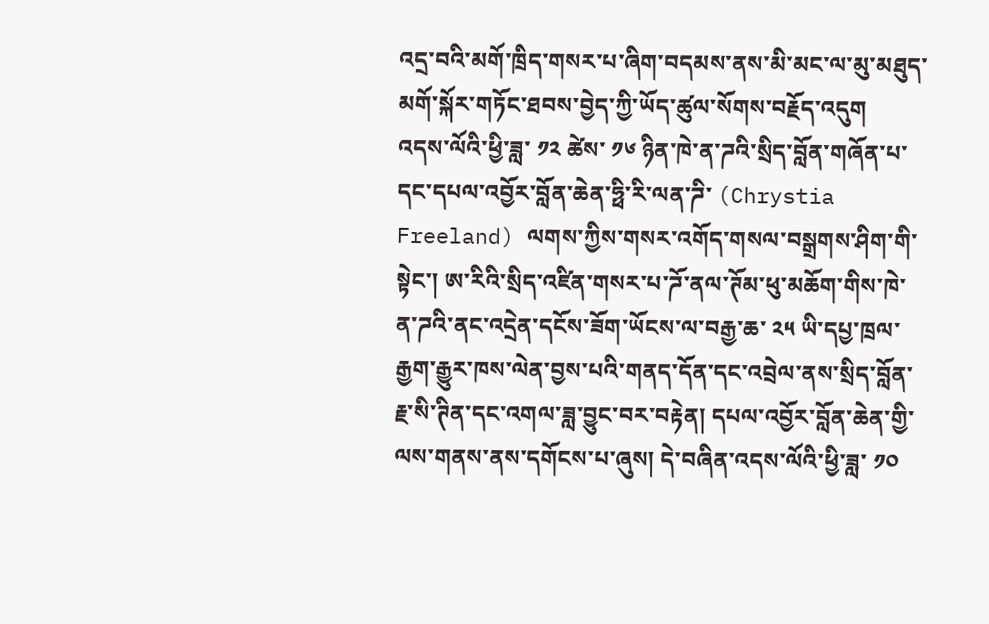འདྲ་བའི་མགོ་ཁྲིད་གསར་པ་ཞིག་བདམས་ནས་མི་མང་ལ་མུ་མཐུད་མགོ་སྐོར་གཏོང་ཐབས་བྱེད་ཀྱི་ཡོད་ཚུལ་སོགས་བརྗོད་འདུག
འདས་ལོའི་ཕྱི་ཟླ་ ༡༢ ཚེས་ ༡༦ ཉིན་ཁེ་ན་ཌའི་སྲིད་བློན་གཞོན་པ་དང་དཔལ་འབྱོར་བློན་ཆེན་ཧྥི་རི་ལན་ཌི་ (Chrystia Freeland) ལགས་ཀྱིས་གསར་འགོད་གསལ་བསྒྲགས་ཤིག་གི་སྟེང་། ཨ་རིའི་སྲིད་འཛིན་གསར་པ་ཌོ་ནལ་ཊོམ་ཕུ་མཆོག་གིས་ཁེ་ན་ཌའི་ནང་འདྲེན་དངོས་ཟོག་ཡོངས་ལ་བརྒྱ་ཆ་ ༢༥ ཡི་དཔྱ་ཁྲལ་རྒྱག་རྒྱུར་ཁས་ལེན་བྱས་པའི་གནད་དོན་དང་འབྲེལ་ནས་སྲིད་བློན་རྗ་སི་ཊིན་དང་འགལ་ཟླ་བྱུང་བར་བརྟེན། དཔལ་འབྱོར་བློན་ཆེན་གྱི་ལས་གནས་ནས་དགོངས་པ་ཞུས། དེ་བཞིན་འདས་ལོའི་ཕྱི་ཟླ་ ༡༠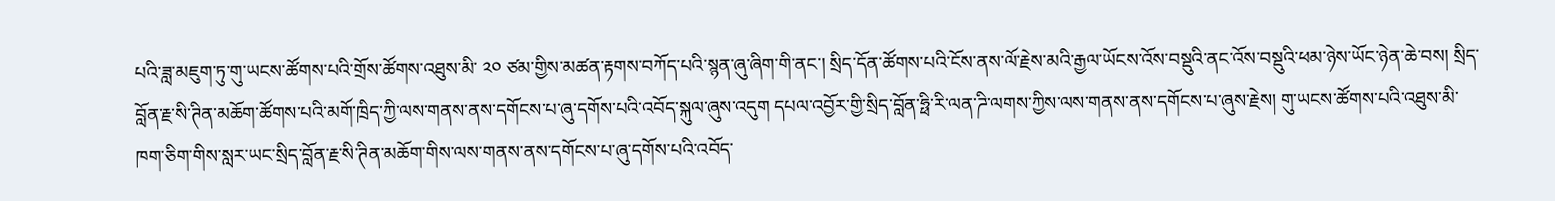པའི་ཟླ་མཇུག་ཏུ་གུ་ཡངས་ཚོགས་པའི་གྲོས་ཚོགས་འཐུས་མི་ ༢༠ ཙམ་གྱིས་མཚན་རྟགས་བཀོད་པའི་སྙན་ཞུ་ཞིག་གི་ནང་། སྲིད་དོན་ཚོགས་པའི་ངོས་ནས་ལོ་རྗེས་མའི་རྒྱལ་ཡོངས་འོས་བསྡུའི་ནང་འོས་བསྡུའི་ཕམ་ཉེས་ཡོང་ཉེན་ཆེ་བས། སྲིད་བློན་རྗ་སི་ཊིན་མཆོག་ཚོགས་པའི་མགོ་ཁྲིད་ཀྱི་ལས་གནས་ནས་དགོངས་པ་ཞུ་དགོས་པའི་འབོད་སྐུལ་ཞུས་འདུག དཔལ་འབྱོར་གྱི་སྲིད་བློན་ཧྥི་རི་ལན་ཌི་ལགས་ཀྱིས་ལས་གནས་ནས་དགོངས་པ་ཞུས་རྗེས། གུ་ཡངས་ཚོགས་པའི་འཐུས་མི་ཁག་ཅིག་གིས་སླར་ཡང་སྲིད་བློན་རྗ་སི་ཊིན་མཆོག་གིས་ལས་གནས་ནས་དགོངས་པ་ཞུ་དགོས་པའི་འབོད་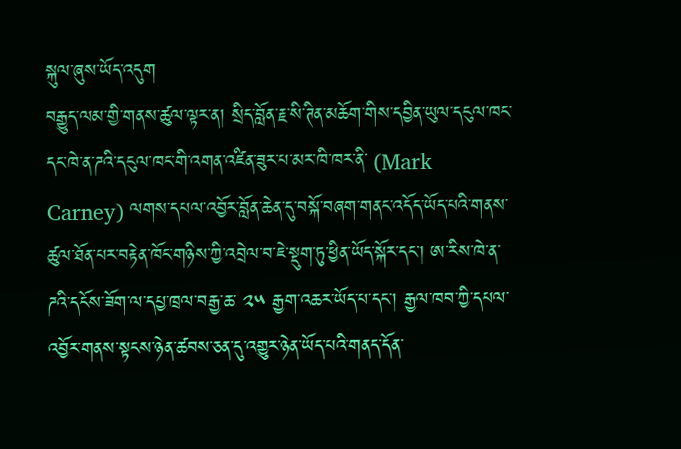སྐུལ་ཞུས་ཡོད་འདུག
བརྒྱུད་ལམ་གྱི་གནས་ཚུལ་ལྟར་ན། སྲིད་བློན་རྗ་སི་ཊིན་མཆོག་གིས་དབྱིན་ཡུལ་དངུལ་ཁང་དང་ཁེ་ན་ཌའི་དངུལ་ཁང་གི་འགན་འཛིན་ཟུར་པ་མར་ཁི་ཁར་ནི་ (Mark Carney) ལགས་དཔལ་འབྱོར་བློན་ཆེན་དུ་བསྐོ་བཞག་གནང་འདོད་ཡོད་པའི་གནས་ཚུལ་ཐོན་པར་བརྟེན་ཁོང་གཉིས་ཀྱི་འབྲེལ་བ་ཇེ་སྡུག་ཏུ་ཕྱིན་ཡོད་སྐོར་དང་། ཨ་རིས་ཁེ་ན་ཌའི་དངོས་ཟོག་ལ་དཔྱ་ཁྲལ་བརྒྱ་ཆ་ ༢༥ རྒྱག་འཆར་ཡོད་པ་དང་། རྒྱལ་ཁབ་ཀྱི་དཔལ་འབྱོར་གནས་སྟངས་ཉེན་ཚབས་ཅན་དུ་འགྱུར་ཉེན་ཡོད་པའི་གནད་དོན་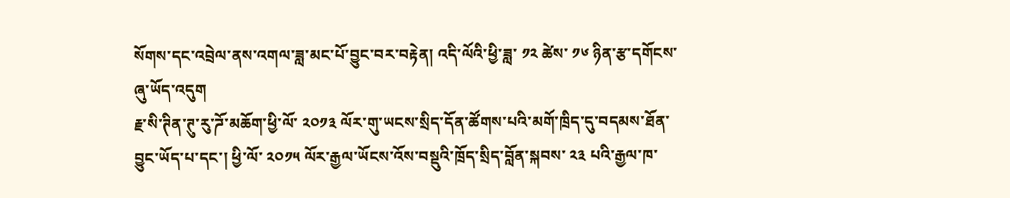སོགས་དང་འབྲེལ་ནས་འགལ་ཟླ་མང་པོ་བྱུང་བར་བརྟེན། འདི་ལོའི་ཕྱི་ཟླ་ ༡༢ ཚེས་ ༡༦ ཉིན་རྩ་དགོངས་ཞུ་ཡོད་འདུག
རྗ་སི་ཊིན་ཊུ་རུ་ཌོ་མཆོག་ཕྱི་ལོ་ ༢༠༡༣ ལོར་གུ་ཡངས་སྲིད་དོན་ཚོགས་པའི་མགོ་ཁྲིད་དུ་བདམས་ཐོན་བྱུང་ཡོད་པ་དང་། ཕྱི་ལོ་ ༢༠༡༥ ལོར་རྒྱལ་ཡོངས་འོས་བསྡུའི་ཁྲོད་སྲིད་བློན་སྐབས་ ༢༣ པའི་རྒྱལ་ཁ་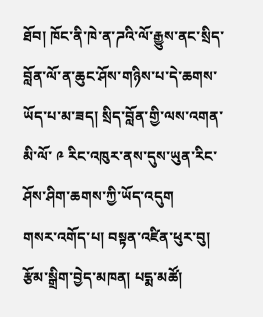ཐོབ། ཁོང་ནི་ཁེ་ན་ཌའི་ལོ་རྒྱུས་ནང་སྲིད་བློན་ལོ་ན་ཆུང་ཤོས་གཉིས་པ་དེ་ཆགས་ཡོད་པ་མ་ཟད། སྲིད་བློན་གྱི་ལས་འགན་མི་ལོ་ ༩ རིང་འཁུར་ནས་དུས་ཡུན་རིང་ཤོས་ཤིག་ཆགས་ཀྱི་ཡོད་འདུག
གསར་འགོད་པ། བསྟན་འཛིན་ཕུར་བུ། རྩོམ་སྒྲིག་བྱེད་མཁན། པདྨ་མཚོ།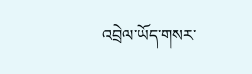འབྲེལ་ཡོད་གསར་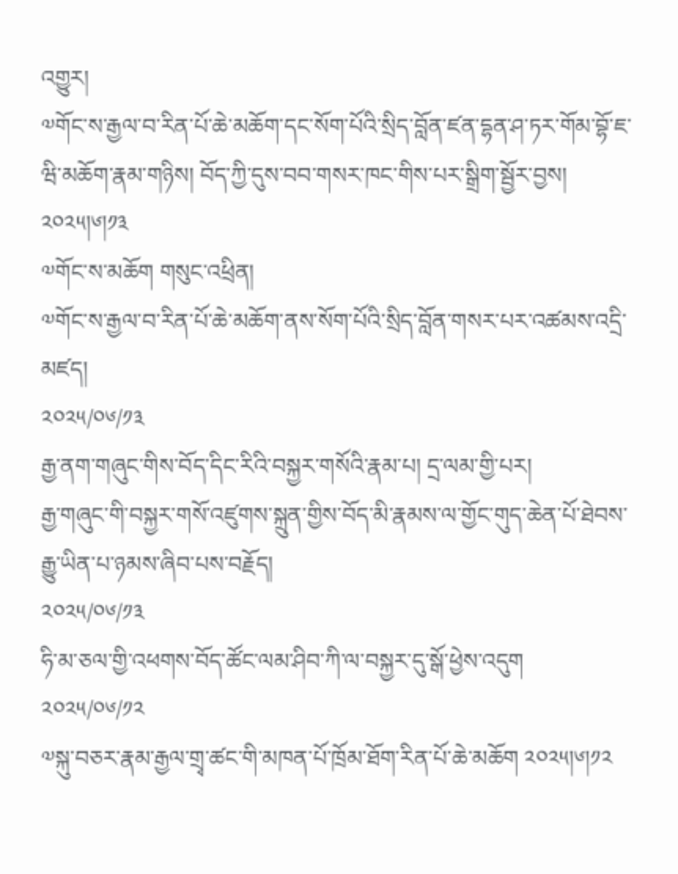འགྱུར།
༧གོང་ས་རྒྱལ་བ་རིན་པོ་ཆེ་མཆོག་དང་སོག་པོའི་སྲིད་བློན་ཛན་དྷན་ཤ་ཏར་གོམ་བྷོ་ཇ་ཝི་མཆོག་རྣམ་གཉིས། བོད་ཀྱི་དུས་བབ་གསར་ཁང་གིས་པར་སྒྲིག་སྦྱོར་བྱས། ༢༠༢༥།༦།༡༣
༧གོང་ས་མཆོག གསུང་འཕྲིན།
༧གོང་ས་རྒྱལ་བ་རིན་པོ་ཆེ་མཆོག་ནས་སོག་པོའི་སྲིད་བློན་གསར་པར་འཚམས་འདྲི་མཛད།
༢༠༢༥/༠༦/༡༣
རྒྱ་ནག་གཞུང་གིས་བོད་དིང་རིའི་བསྐྱར་གསོའི་རྣམ་པ། དྲ་ལམ་གྱི་པར།
རྒྱ་གཞུང་གི་བསྐྱར་གསོ་འཛུགས་སྐྲུན་གྱིས་བོད་མི་རྣམས་ལ་གྱོང་གུད་ཆེན་པོ་ཐེབས་རྒྱུ་ཡིན་པ་ཉམས་ཞིབ་པས་བརྗོད།
༢༠༢༥/༠༦/༡༣
ཧི་མ་ཅལ་གྱི་འཕགས་བོད་ཚོང་ལམ་ཤིབ་ཀི་ལ་བསྐྱར་དུ་སྒོ་ཕྱེས་འདུག
༢༠༢༥/༠༦/༡༢
༧སྐུ་བཅར་རྣམ་རྒྱལ་གྲྭ་ཚང་གི་མཁན་པོ་ཁྲོམ་ཐོག་རིན་པོ་ཆེ་མཆོག ༢༠༢༥།༦།༡༢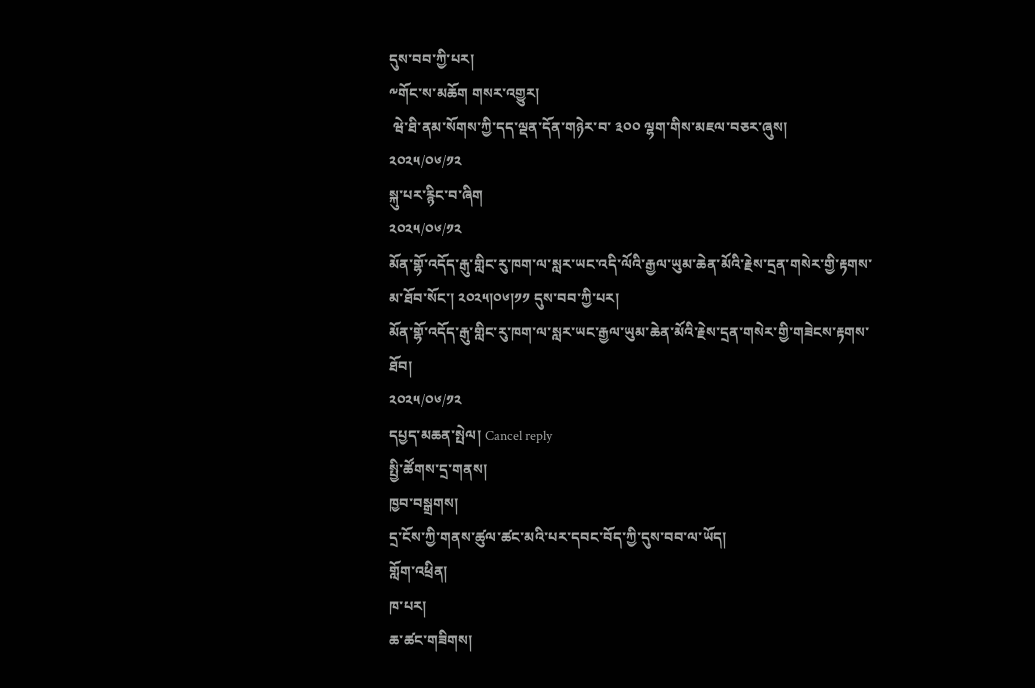དུས་བབ་ཀྱི་པར།
༸གོང་ས་མཆོག གསར་འགྱུར།
 ཝེ་ཐི་ནམ་སོགས་ཀྱི་དད་ལྡན་དོན་གཉེར་བ་ ༣༠༠ ལྷག་གིས་མཇལ་བཅར་ཞུས།
༢༠༢༥/༠༦/༡༢
སྐུ་པར་རྙིང་བ་ཞིག
༢༠༢༥/༠༦/༡༢
མོན་གྷོ་འདོད་རྒུ་གླིང་རུ་ཁག་ལ་སླར་ཡང་འདི་ལོའི་རྒྱལ་ཡུམ་ཆེན་མོའི་རྗེས་དྲན་གསེར་གྱི་རྟགས་མ་ཐོབ་སོང་། ༢༠༢༥།༠༦།༡༡ དུས་བབ་ཀྱི་པར།
མོན་གྷོ་འདོད་རྒུ་གླིང་རུ་ཁག་ལ་སླར་ཡང་རྒྱལ་ཡུམ་ཆེན་མོའི་རྗེས་དྲན་གསེར་གྱི་གཟེངས་རྟགས་ཐོབ།
༢༠༢༥/༠༦/༡༢
དཔྱད་མཆན་སྤེལ། Cancel reply
སྤྱི་ཚོགས་དྲ་གནས།
ཁྱབ་བསྒྲགས།
དྲ་ངོས་ཀྱི་གནས་ཚུལ་ཚང་མའི་པར་དབང་བོད་ཀྱི་དུས་བབ་ལ་ཡོད།
གློག་འཕྲིན།
ཁ་པར།
ཆ་ཚང་གཟིགས།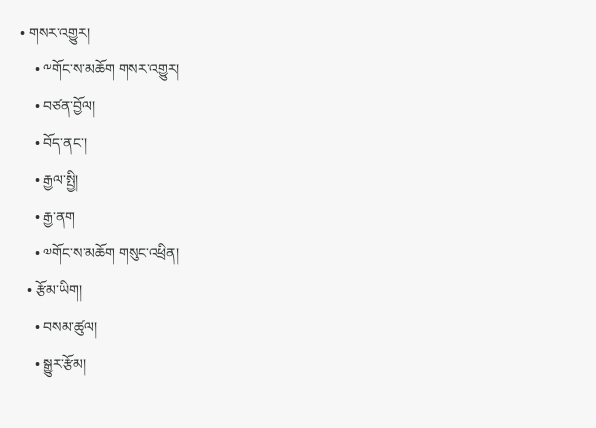• གསར་འགྱུར།
    • ༸གོང་ས་མཆོག གསར་འགྱུར།
    • བཙན་བྱོལ།
    • བོད་ནང་།
    • རྒྱལ་སྤྱི།
    • རྒྱ་ནག
    • ༧གོང་ས་མཆོག གསུང་འཕྲིན།
  • རྩོམ་ཡིག།
    • བསམ་ཚུལ།
    • སྒྱུར་རྩོམ།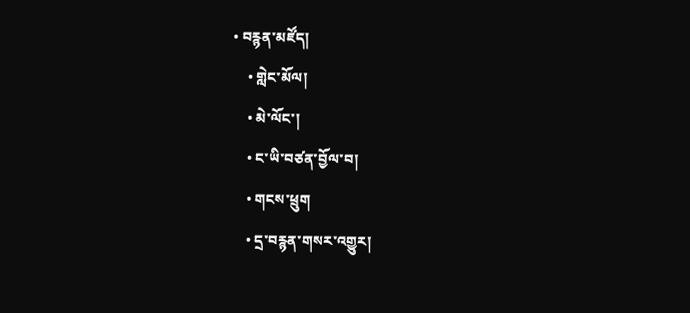• བརྙན་མཛོད།
    • གླེང་མོལ།
    • མེ་ལོང་།
    • ང་ཡི་བཙན་བྱོལ་བ།
    • གངས་ཕྲུག
    • དྲ་བརྙན་གསར་འགྱུར།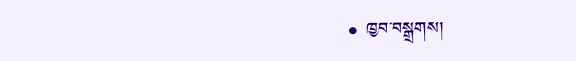• ཁྱབ་བསྒྲགས།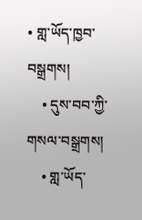• གླ་ཡོད་ཁྱབ་བསྒྲགས།
    • དུས་བབ་ཀྱི་གསལ་བསྒྲགས།
    • གླ་ཡོད་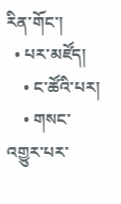རིན་གོང་།
  • པར་མཛོད།
    • ང་ཚོའི་པར།
    • གསང་འགྱུར་པར་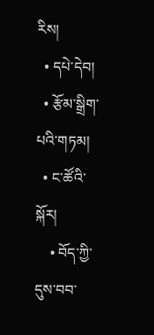རིས།
  • དཔེ་དེབ།
  • རྩོམ་སྒྲིག་པའི་གཏམ།
  • ང་ཚོའི་སྐོར།
    • བོད་ཀྱི་དུས་བབ་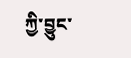ཀྱི་བྱུང་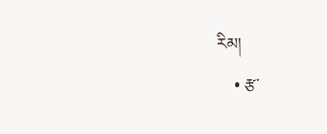རིམ།
    • རྩ་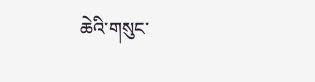ཆེའི་གསུང་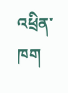འཕྲིན་ཁག